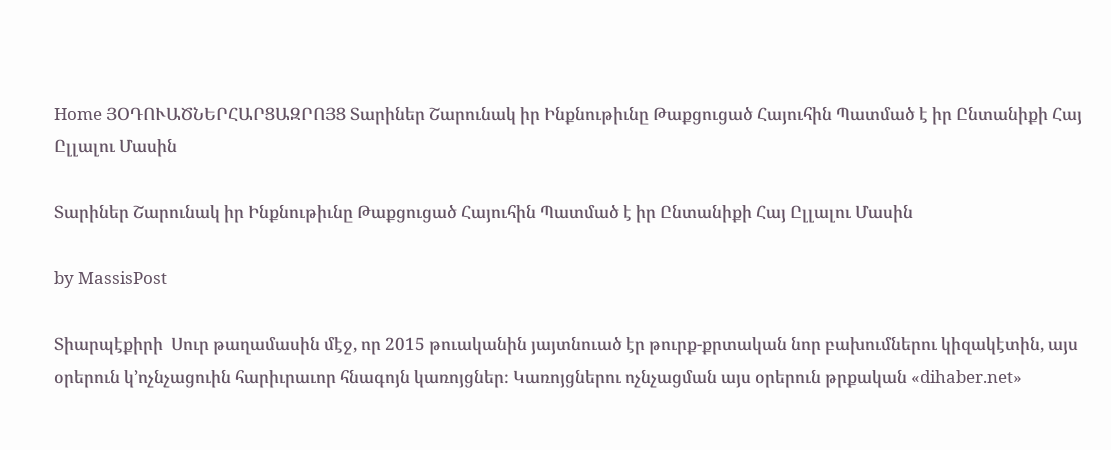Home ՅՕԴՈՒԱԾՆԵՐՀԱՐՑԱԶՐՈՅՑ Տարիներ Շարունակ իր Ինքնութիւնը Թաքցուցած Հայուհին Պատմած է իր Ընտանիքի Հայ Ըլլալու Մասին

Տարիներ Շարունակ իր Ինքնութիւնը Թաքցուցած Հայուհին Պատմած է իր Ընտանիքի Հայ Ըլլալու Մասին

by MassisPost

Տիարպէքիրի  Սուր թաղամասին մէջ, որ 2015 թուականին յայտնուած էր թուրք-քրտական նոր բախումներու կիզակէտին, այս օրերուն կ’ոչնչացուին հարիւրաւոր հնագոյն կառոյցներ։ Կառոյցներու ոչնչացման այս օրերուն թրքական «dihaber.net»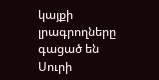կայքի լրագրողները գացած են Սուրի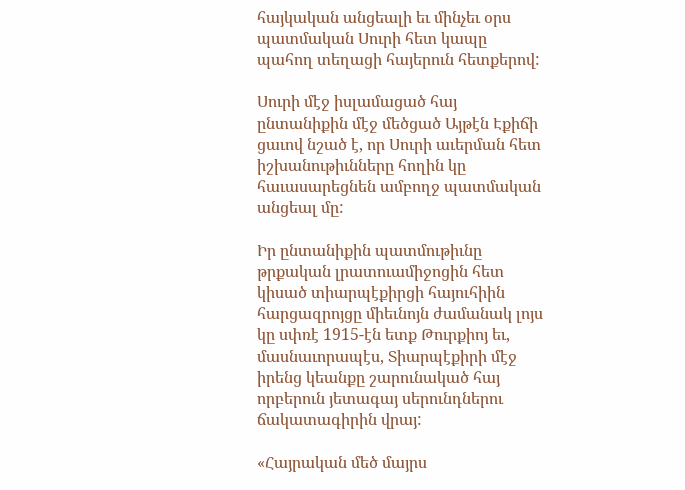հայկական անցեալի եւ մինչեւ օրս պատմական Սուրի հետ կապը պահող տեղացի հայերուն հետքերով:

Սուրի մէջ իսլամացած հայ ընտանիքին մէջ մեծցած Այթէն Էքիճի ցաւով նշած է, որ Սուրի աւերման հետ իշխանութիւնները հողին կը հաւասարեցնեն ամբողջ պատմական անցեալ մը:

Իր ընտանիքին պատմութիւնը թրքական լրատուամիջոցին հետ կիսած տիարպէքիրցի հայուհիին հարցազրոյցը միեւնոյն ժամանակ լոյս կը սփռէ 1915-էն ետք Թուրքիոյ եւ, մասնաւորապէս, Տիարպէքիրի մէջ իրենց կեանքը շարունակած հայ որբերուն յետագայ սերունդներու ճակատագիրին վրայ:

«Հայրական մեծ մայրս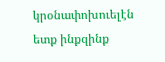կրօնափոխուելէն ետք ինքզինք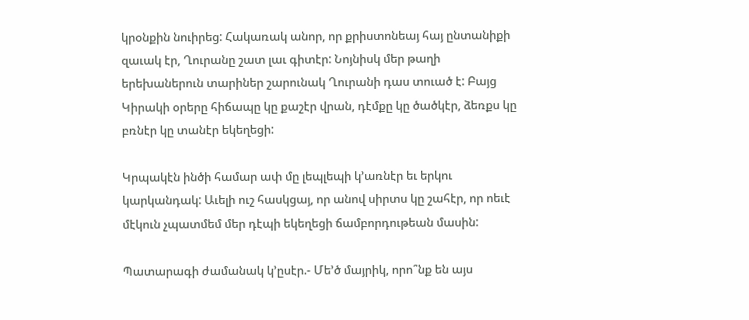կրօնքին նուիրեց: Հակառակ անոր, որ քրիստոնեայ հայ ընտանիքի զաւակ էր, Ղուրանը շատ լաւ գիտէր: Նոյնիսկ մեր թաղի երեխաներուն տարիներ շարունակ Ղուրանի դաս տուած է: Բայց Կիրակի օրերը հիճապը կը քաշէր վրան, դէմքը կը ծածկէր, ձեռքս կը բռնէր կը տանէր եկեղեցի:

Կրպակէն ինծի համար ափ մը լեպլեպի կ’առնէր եւ երկու կարկանդակ: Աւելի ուշ հասկցայ, որ անով սիրտս կը շահէր, որ ոեւէ մէկուն չպատմեմ մեր դէպի եկեղեցի ճամբորդութեան մասին:

Պատարագի ժամանակ կ’ըսէր.- Մե’ծ մայրիկ, որո՞նք են այս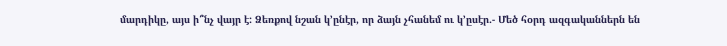մարդիկը, այս ի՞նչ վայր է: Ձեռքով նշան կ’ընէր, որ ձայն չհանեմ ու կ’ըսէր.- Մեծ հօրդ ազգականներն են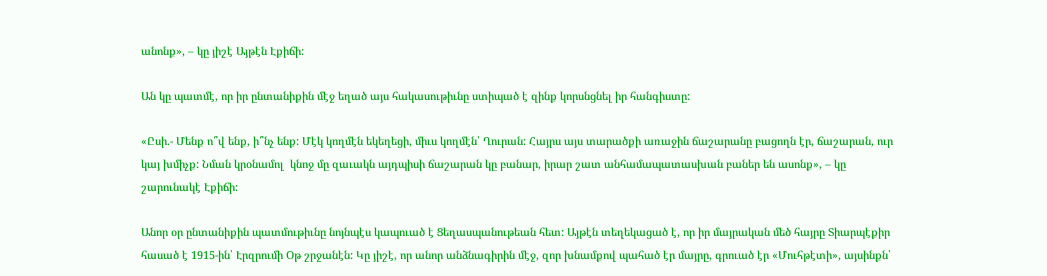անոնք», – կը յիշէ Այթէն Էքիճի:

Ան կը պատմէ, որ իր ընտանիքին մէջ եղած այս հակասութիւնը ստիպած է զինք կորսնցնել իր հանգիստը:

«Ըսի.- Մենք ո՞վ ենք, ի՞նչ ենք: Մէկ կողմէն եկեղեցի, միւս կողմէն՝ Ղուրան: Հայրս այս տարածքի առաջին ճաշարանը բացողն էր, ճաշարան, ուր կայ խմիչք: Նման կրօնամոլ  կնոջ մը զաւակն այդպիսի ճաշարան կը բանար, իրար շատ անհամապատասխան բաներ են ասոնք», – կը շարունակէ Էքիճի:

Անոր օր ընտանիքին պատմութիւնը նոյնպէս կապուած է Ցեղասպանութեան հետ: Այթէն տեղեկացած է, որ իր մայրական մեծ հայրը Տիարպէքիր հասած է 1915-ին՝ Էրզրումի Օթ շրջանէն: Կը յիշէ, որ անոր անձնագիրին մէջ, զոր խնամքով պահած էր մայրը, գրուած էր «Մուհթէտի», այսինքն՝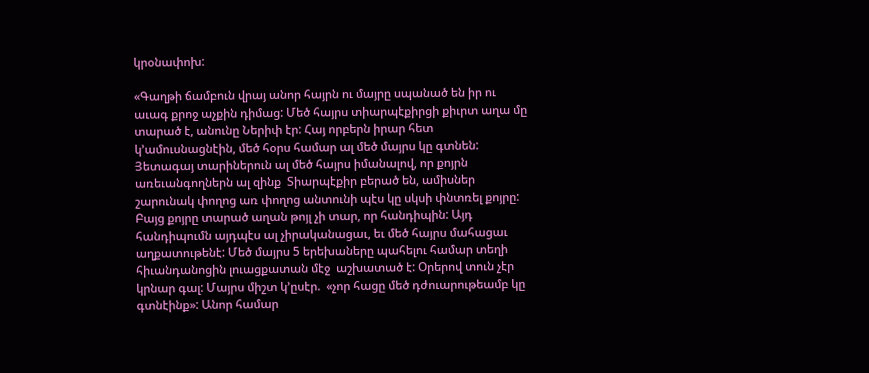կրօնափոխ:

«Գաղթի ճամբուն վրայ անոր հայրն ու մայրը սպանած են իր ու աւագ քրոջ աչքին դիմաց: Մեծ հայրս տիարպէքիրցի քիւրտ աղա մը տարած է, անունը Ներիփ էր: Հայ որբերն իրար հետ կ’ամուսնացնէին, մեծ հօրս համար ալ մեծ մայրս կը գտնեն: Յետագայ տարիներուն ալ մեծ հայրս իմանալով, որ քոյրն առեւանգողներն ալ զինք  Տիարպէքիր բերած են, ամիսներ շարունակ փողոց առ փողոց անտունի պէս կը սկսի փնտռել քոյրը: Բայց քոյրը տարած աղան թոյլ չի տար, որ հանդիպին: Այդ հանդիպումն այդպէս ալ չիրականացաւ, եւ մեծ հայրս մահացաւ աղքատութենէ: Մեծ մայրս 5 երեխաները պահելու համար տեղի հիւանդանոցին լուացքատան մէջ  աշխատած է: Օրերով տուն չէր կրնար գալ: Մայրս միշտ կ’ըսէր.  «չոր հացը մեծ դժուարութեամբ կը գտնէինք»: Անոր համար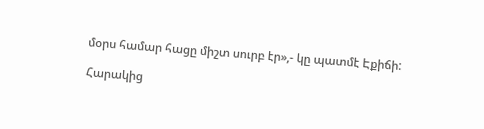մօրս համար հացը միշտ սուրբ էր»,- կը պատմէ Էքիճի:

Հարակից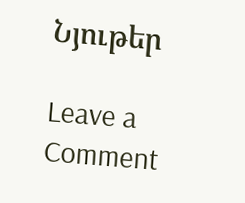Նյութեր

Leave a Comment